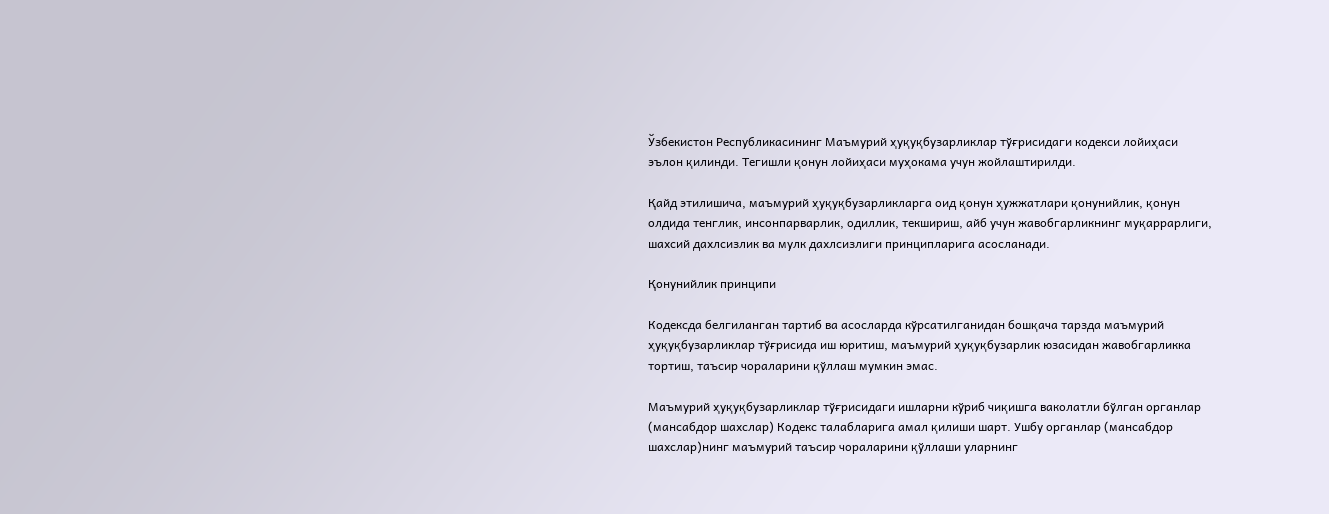Ўзбекистон Республикасининг Маъмурий ҳуқуқбузарликлар тўғрисидаги кодекси лойиҳаси эълон қилинди. Тегишли қонун лойиҳаси муҳокама учун жойлаштирилди.

Қайд этилишича, маъмурий ҳуқуқбузарликларга оид қонун ҳужжатлари қонунийлик, қонун олдида тенглик, инсонпарварлик, одиллик, текшириш, айб учун жавобгарликнинг муқаррарлиги, шахсий дахлсизлик ва мулк дахлсизлиги принципларига асосланади.

Қонунийлик принципи

Кодексда белгиланган тартиб ва асосларда кўрсатилганидан бошқача тарзда маъмурий ҳуқуқбузарликлар тўғрисида иш юритиш, маъмурий ҳуқуқбузарлик юзасидан жавобгарликка тортиш, таъсир чораларини қўллаш мумкин эмас.

Маъмурий ҳуқуқбузарликлар тўғрисидаги ишларни кўриб чиқишга ваколатли бўлган органлар (мансабдор шахслар) Кодекс талабларига амал қилиши шарт. Ушбу органлар (мансабдор шахслар)нинг маъмурий таъсир чораларини қўллаши уларнинг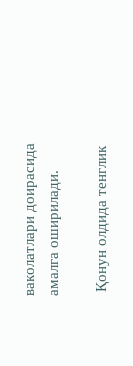ваколатлари доирасида амалга оширилади.

 Қонун олдида тенглик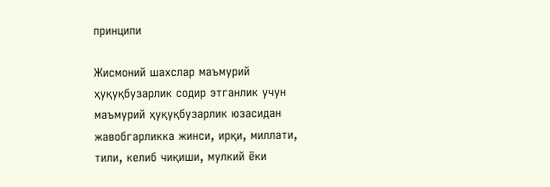принципи

Жисмоний шахслар маъмурий ҳуқуқбузарлик содир этганлик учун маъмурий ҳуқуқбузарлик юзасидан жавобгарликка жинси, ирқи, миллати, тили, келиб чиқиши, мулкий ёки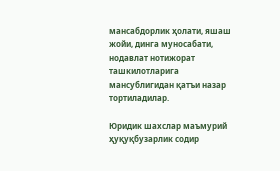мансабдорлик ҳолати, яшаш жойи, динга муносабати, нодавлат нотижорат ташкилотларига мансублигидан қатъи назар тортиладилар.

Юридик шахслар маъмурий ҳуқуқбузарлик содир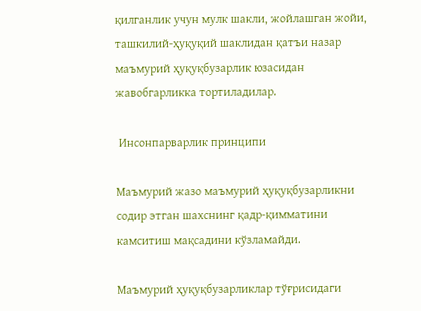қилганлик учун мулк шакли, жойлашган жойи, ташкилий-ҳуқуқий шаклидан қатъи назар маъмурий ҳуқуқбузарлик юзасидан жавобгарликка тортиладилар.

 Инсонпарварлик принципи

Маъмурий жазо маъмурий ҳуқуқбузарликни содир этган шахснинг қадр-қимматини камситиш мақсадини кўзламайди.

Маъмурий ҳуқуқбузарликлар тўғрисидаги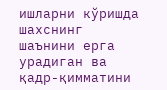ишларни кўришда шахснинг шаънини ерга урадиган ва қадр-қимматини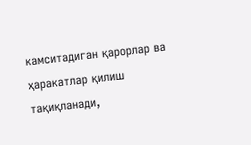камситадиган қарорлар ва ҳаракатлар қилиш тақиқланади,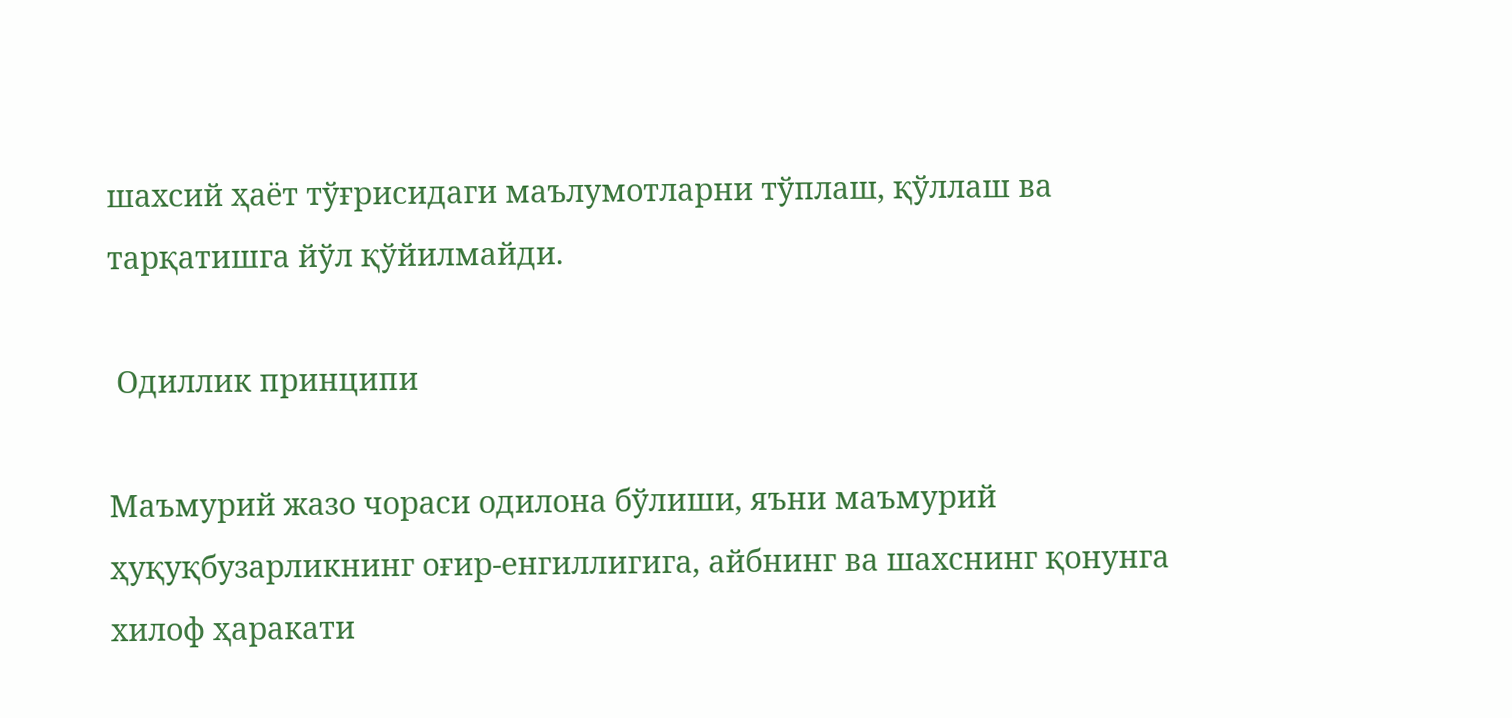шахсий ҳаёт тўғрисидаги маълумотларни тўплаш, қўллаш ва тарқатишга йўл қўйилмайди.

 Одиллик принципи

Маъмурий жазо чораси одилона бўлиши, яъни маъмурий ҳуқуқбузарликнинг оғир-енгиллигига, айбнинг ва шахснинг қонунга хилоф ҳаракати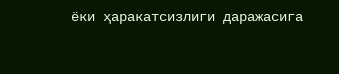ёки ҳаракатсизлиги даражасига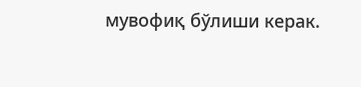мувофиқ бўлиши керак.